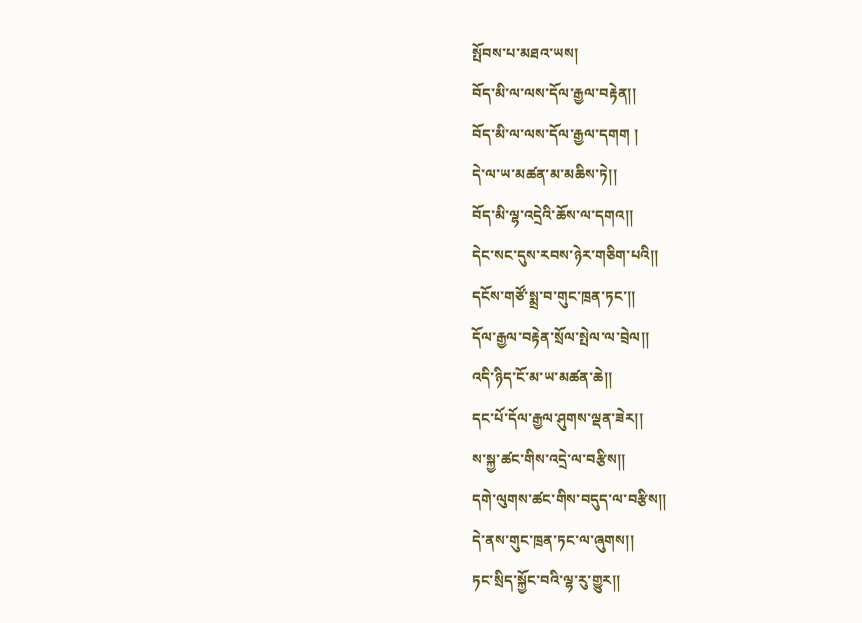སྤོབས་པ་མཐའ་ཡས།
བོད་མི་ལ་ལས་དོལ་རྒྱལ་བརྟེན།།
བོད་མི་ལ་ལས་དོལ་རྒྱལ་དགག །
དེ་ལ་ཡ་མཚན་མ་མཆིས་ཏེ།།
བོད་མི་ལྷ་འདྲེའི་ཆོས་ལ་དགའ།།
དེང་སང་དུས་རབས་ཉེར་གཅིག་པའི།།
དངོས་གཙོ་སྨྲ་བ་གུང་ཁྲན་ཏང་།།
དོལ་རྒྱལ་བརྟེན་སྲོལ་སྤེལ་ལ་བྲེལ།།
འདི་ཉིད་ངོ་མ་ཡ་མཚན་ཆེ།།
དང་པོ་དོལ་རྒྱལ་ཤུགས་ལྡན་ཟེར།།
ས་སྐྱ་ཚང་གིས་འདྲེ་ལ་བརྩིས།།
དགེ་ལུགས་ཚང་གིས་བདུད་ལ་བརྩིས།།
དེ་ནས་གུང་ཁྲན་ཏང་ལ་ཞུགས།།
ཏང་སྲིད་སྐྱོང་བའི་ལྷ་རུ་གྱུར།།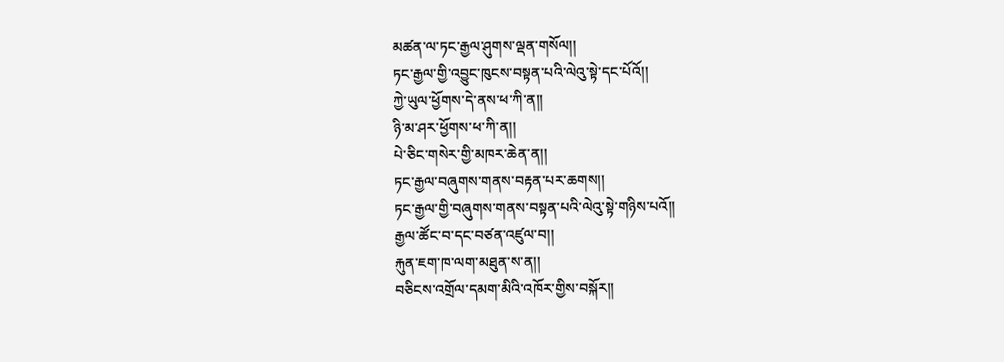མཚན་ལ་ཏང་རྒྱལ་ཤུགས་ལྡན་གསོལ།།
ཏང་རྒྱལ་གྱི་འབྱུང་ཁུངས་བསྟན་པའི་ལེའུ་སྟེ་དང་པོའོ།།
ཀྱེ་ཡུལ་ཕྱོགས་དེ་ནས་ཕ་ཀི་ན།།
ཉི་མ་ཤར་ཕྱོགས་ཕ་ཀི་ན།།
པེ་ཅིང་གསེར་གྱི་མཁར་ཆེན་ན།།
ཏང་རྒྱལ་བཞུགས་གནས་བརྟན་པར་ཆགས།།
ཏང་རྒྱལ་གྱི་བཞུགས་གནས་བསྟན་པའི་ལེའུ་སྟེ་གཉིས་པའོ།།
རྒྱལ་ཚོང་བ་དང་བཙན་འཛུལ་བ།།
རྐུན་ཇག་ཁ་ལག་མཐུན་ས་ན།།
བཅིངས་འགྲོལ་དམག་མིའི་འཁོར་གྱིས་བསྐོར།།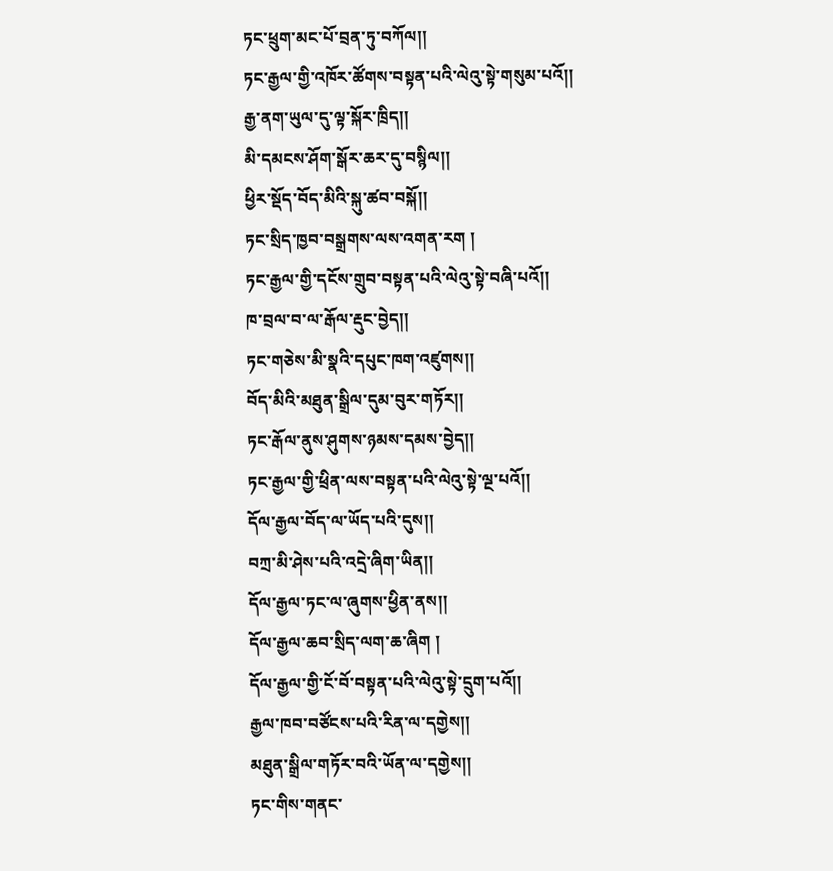ཏང་ཕྲུག་མང་པོ་བྲན་ཏུ་བཀོལ།།
ཏང་རྒྱལ་གྱི་འཁོར་ཚོགས་བསྟན་པའི་ལེའུ་སྟེ་གསུམ་པའོ།།
རྒྱ་ནག་ཡུལ་དུ་ལྟ་སྐོར་ཁྲིད།།
མི་དམངས་ཤོག་སྒོར་ཆར་དུ་བསྙིལ།།
ཕྱིར་སྡོད་བོད་མིའི་སྐུ་ཚབ་བསྐོ།།
ཏང་སྲིད་ཁྱབ་བསྒྲགས་ལས་འགན་རག །
ཏང་རྒྱལ་གྱི་དངོས་གྲུབ་བསྟན་པའི་ལེའུ་སྟེ་བཞི་པའོ།།
ཁ་བྲལ་བ་ལ་རྒོལ་རྡུང་བྱེད།།
ཏང་གཅེས་མི་སྣའི་དཔུང་ཁག་འཛུགས།།
བོད་མིའི་མཐུན་སྒྲིལ་དུམ་བུར་གཏོར།།
ཏང་རྒོལ་ནུས་ཤུགས་ཉམས་དམས་བྱེད།།
ཏང་རྒྱལ་གྱི་ཕྲིན་ལས་བསྟན་པའི་ལེའུ་སྟེ་ལྔ་པའོ།།
དོལ་རྒྱལ་བོད་ལ་ཡོད་པའི་དུས།།
བཀྲ་མི་ཤེས་པའི་འདྲེ་ཞིག་ཡིན།།
དོལ་རྒྱལ་ཏང་ལ་ཞུགས་ཕྱིན་ནས།།
དོལ་རྒྱལ་ཆབ་སྲིད་ལག་ཆ་ཞིག །
དོལ་རྒྱལ་གྱི་ངོ་བོ་བསྟན་པའི་ལེའུ་སྟེ་དྲུག་པའོ།།
རྒྱལ་ཁབ་བཙོངས་པའི་རིན་ལ་དགྱེས།།
མཐུན་སྒྲིལ་གཏོར་བའི་ཡོན་ལ་དགྱེས།།
ཏང་གིས་གནང་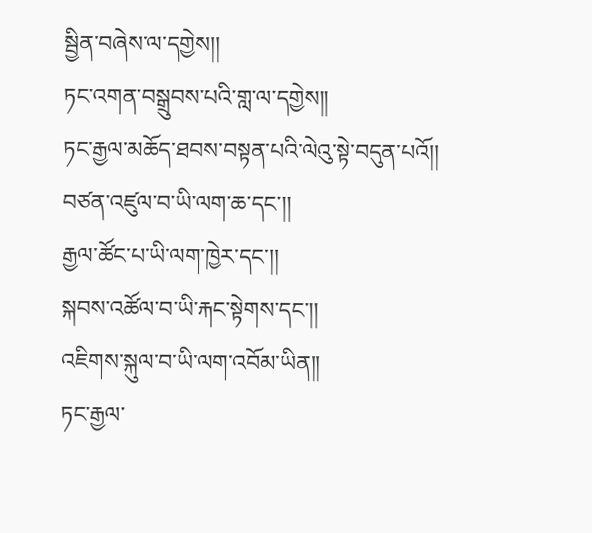སྦྱིན་བཞེས་ལ་དགྱེས།།
ཏང་འགན་བསྒྲུབས་པའི་གླ་ལ་དགྱེས།།
ཏང་རྒྱལ་མཆོད་ཐབས་བསྟན་པའི་ལེའུ་སྟེ་བདུན་པའོ།།
བཙན་འཛུལ་བ་ཡི་ལག་ཆ་དང་།།
རྒྱལ་ཚོང་པ་ཡི་ལག་ཁྱེར་དང་།།
སྐབས་འཚོལ་བ་ཡི་རྐང་སྟེགས་དང་།།
འཇིགས་སྐུལ་བ་ཡི་ལག་འབོམ་ཡིན།།
ཏང་རྒྱལ་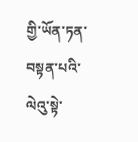གྱི་ཡོན་ཏན་བསྟན་པའི་ལེའུ་སྟེ་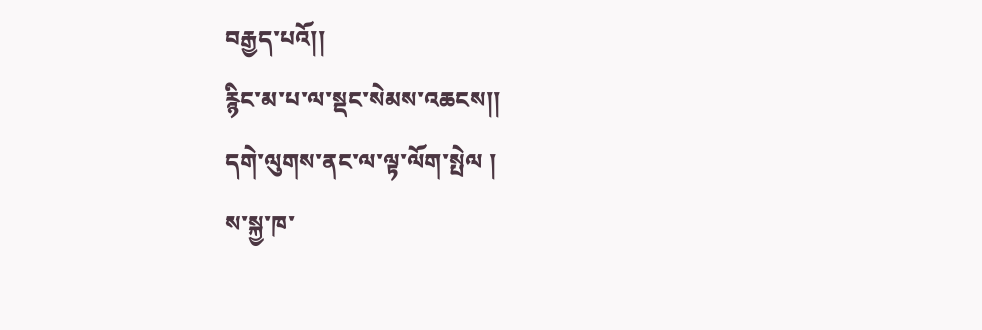བརྒྱད་པའོ།།
རྙིང་མ་པ་ལ་སྡང་སེམས་འཆངས།།
དགེ་ལུགས་ནང་ལ་ལྟ་ལོག་སྤེལ །
ས་སྐྱ་ཁ་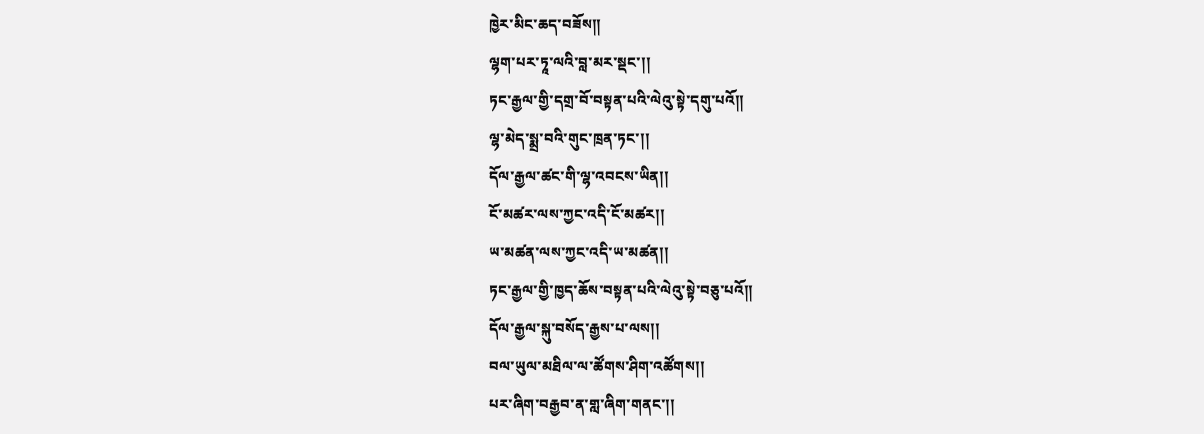ཁྱེར་མིང་ཆད་བཟོས།།
ལྷག་པར་ཏཱ་ལའི་བླ་མར་སྡང་།།
ཏང་རྒྱལ་གྱི་དགྲ་བོ་བསྟན་པའི་ལེའུ་སྟེ་དགུ་པའོ།།
ལྷ་མེད་སྨྲ་བའི་གུང་ཁྲན་ཏང་།།
དོལ་རྒྱལ་ཚང་གི་ལྷ་འབངས་ཡིན།།
ངོ་མཚར་ལས་ཀྱང་འདི་ངོ་མཚར།།
ཡ་མཚན་ལས་ཀྱང་འདི་ཡ་མཚན།།
ཏང་རྒྱལ་གྱི་ཁྱད་ཆོས་བསྟན་པའི་ལེའུ་སྟེ་བཅུ་པའོ།།
དོལ་རྒྱལ་སྐུ་བསོད་རྒྱས་པ་ལས།།
བལ་ཡུལ་མཐིལ་ལ་ཚོགས་ཤིག་འཚོགས།།
པར་ཞིག་བརྒྱབ་ན་གླ་ཞིག་གནང་།།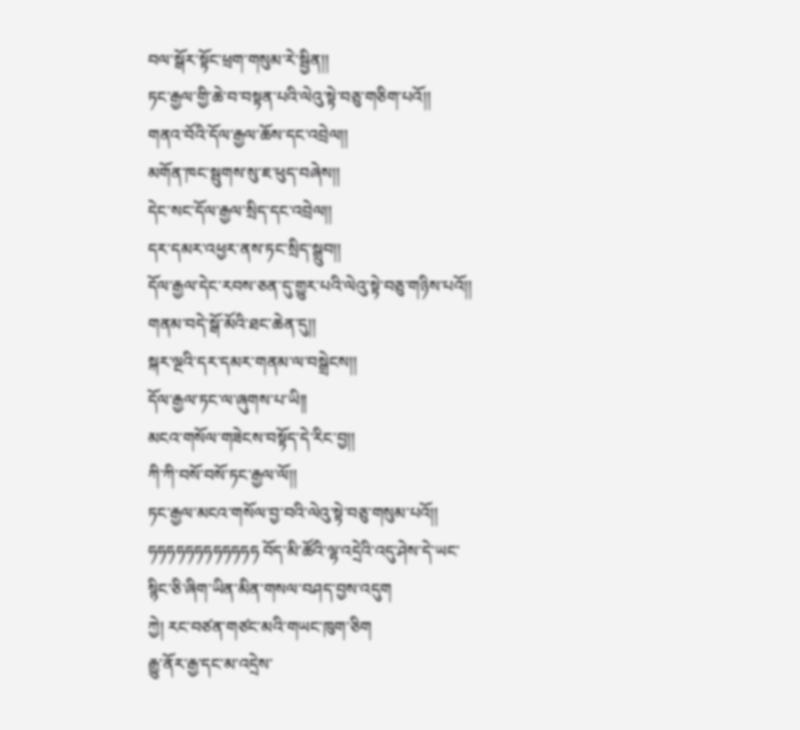བལ་སྒོར་སྟོང་ཕྲག་གསུམ་རེ་སྦྱིན།།
ཏང་རྒྱལ་གྱི་ཆེ་བ་བསྟན་པའི་ལེའུ་སྟེ་བཅུ་གཅིག་པའོ།།
གནའ་བོའི་དོལ་རྒྱལ་ཆོས་དང་འབྲེལ།།
མགོན་ཁང་སྦུགས་སུ་ཇ་ཕུད་བཞེས།།
དེང་སང་དོལ་རྒྱལ་སྲིད་དང་འབྲེལ།།
དར་དམར་འཕྱར་ནས་ཏང་སྲིད་སྒྲུབ།།
དོལ་རྒྱལ་དེང་རབས་ཅན་དུ་གྱུར་པའི་ལེའུ་སྟེ་བཅུ་གཉིས་པའོ།།
གནམ་བདེ་སྒོ་མོའི་ཐང་ཆེན་དུ།།
སྐར་ལྔའི་དར་དམར་གནམ་ལ་བསྒྲེངས།།
དོལ་རྒྱལ་ཏང་ལ་ཞུགས་པ་ཡི།།
མངའ་གསོལ་གཟེངས་བསྟོད་དེ་རིང་བྱ།།
ཀི་ཀི་བསོ་བསོ་ཏང་རྒྱལ་ལོ།།
ཏང་རྒྱལ་མངའ་གསོལ་བྱ་བའི་ལེའུ་སྟེ་བཅུ་གསུམ་པའོ།།
ཧཧཧཧཧཧཧཧཧཧཧཧ བོད་མི་ཚོའི་ལྷ་འདྲེའི་འདུ་ཤེས་དེ་ཡང་སྙིང་ཅི་ཞིག་ཡིན་མིན་གསལ་བཤད་བྱས་འདུག
ཀྱེ། རང་བཙན་གཙང་མའི་གཡང་ཁུག་ཅིག
རྒྱུ་ནོར་རྒྱ་དང་མ་འདྲེས་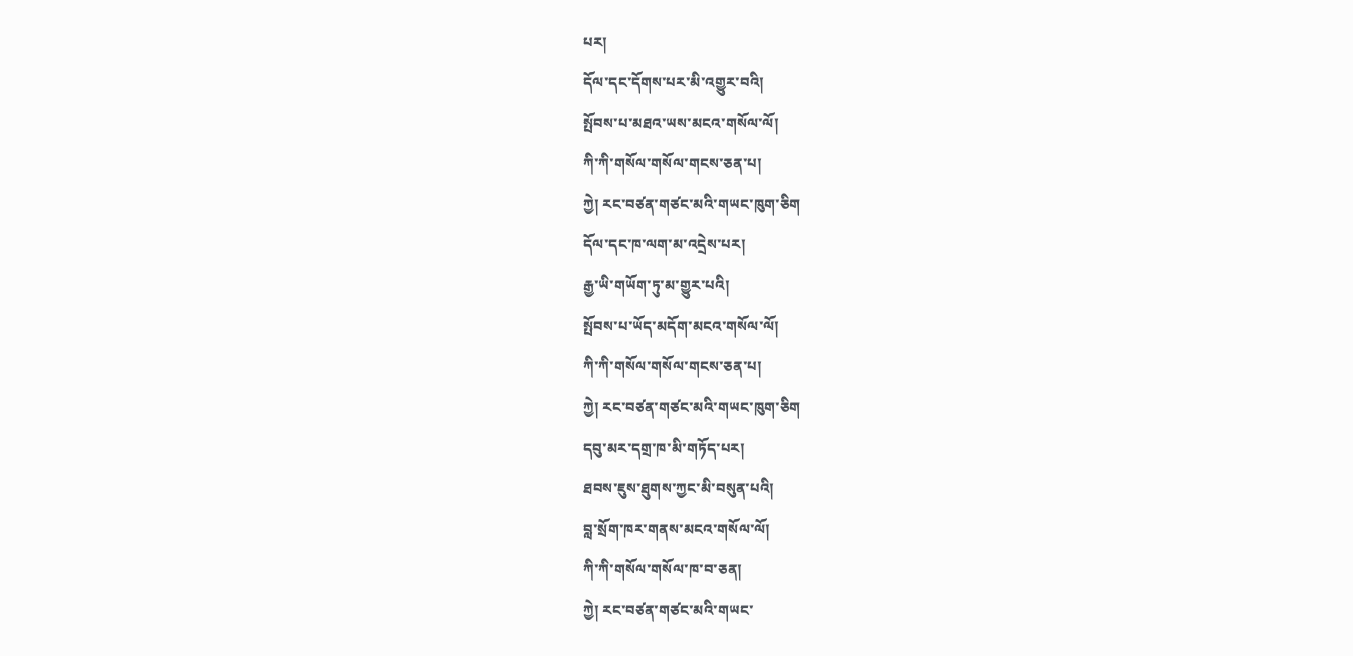པར།
དོལ་དང་དོགས་པར་མི་འགྱུར་བའི།
སྤོབས་པ་མཐའ་ཡས་མངའ་གསོལ་ལོ།
ཀི་ཀི་གསོལ་གསོལ་གངས་ཅན་པ།
ཀྱེ། རང་བཙན་གཙང་མའི་གཡང་ཁུག་ཅིག
དོལ་དང་ཁ་ལག་མ་འདྲེས་པར།
རྒྱ་ཡི་གཡོག་ཏུ་མ་གྱུར་པའི།
སྤོབས་པ་ཡོད་མདོག་མངའ་གསོལ་ལོ།
ཀི་ཀི་གསོལ་གསོལ་གངས་ཅན་པ།
ཀྱེ། རང་བཙན་གཙང་མའི་གཡང་ཁུག་ཅིག
དབུ་མར་དགྲ་ཁ་མི་གཏོད་པར།
ཐབས་ཇུས་ཐུགས་ཀྱང་མི་བསུན་པའི།
བླ་སྲོག་ཁར་གནས་མངའ་གསོལ་ལོ།
ཀི་ཀི་གསོལ་གསོལ་ཁ་བ་ཅན།
ཀྱེ། རང་བཙན་གཙང་མའི་གཡང་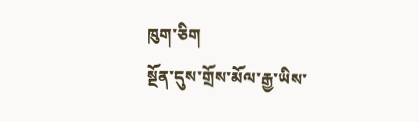ཁུག་ཅིག
སྔོན་དུས་གྲོས་མོལ་རྒྱ་ཡིས་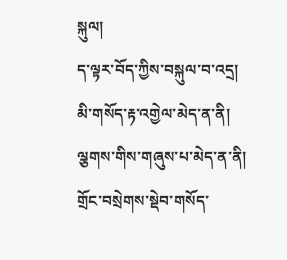སྐུལ།
ད་ལྟར་བོད་ཀྱིས་བསྐུལ་བ་འདྲ།
མི་གསོད་རྟ་འགྱེལ་མེད་ན་ནི།
ལྕགས་གིས་གཞུས་པ་མེད་ན་ནི།
གྲོང་བསྲེགས་སྡེབ་གསོད་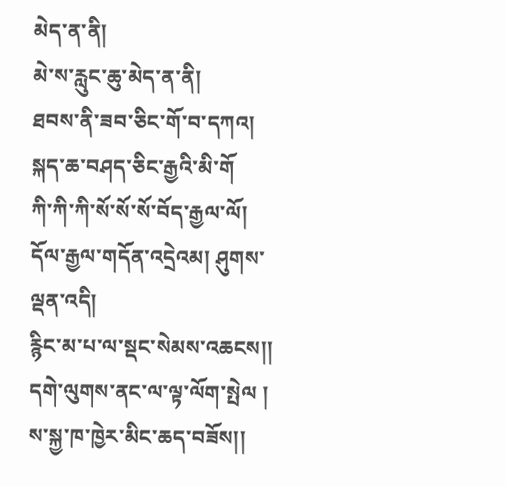མེད་ན་ནི།
མེ་ས་རླུང་ཆུ་མེད་ན་ནི།
ཐབས་ནི་ཟབ་ཅིང་གོ་བ་དཀའ།
སྐད་ཆ་བཤད་ཅིང་རྒྱའི་མི་གོ
ཀི་ཀི་ཀི་སོ་སོ་སོ་བོད་རྒྱལ་ལོ།
དོལ་རྒྱལ་གདོན་འདྲེའམ། ཤུགས་ལྡན་འདི།
རྙིང་མ་པ་ལ་སྡང་སེམས་འཆངས།།
དགེ་ལུགས་ནང་ལ་ལྟ་ལོག་སྤེལ །
ས་སྐྱ་ཁ་ཁྱེར་མིང་ཆད་བཟོས།།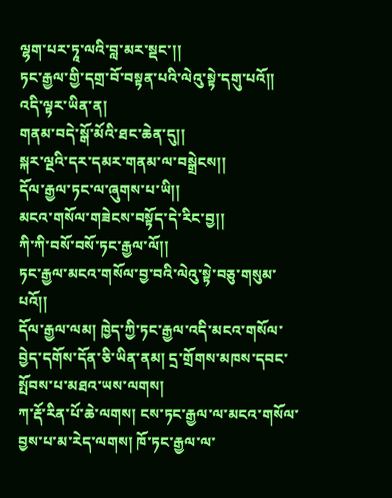ལྷག་པར་ཏཱ་ལའི་བླ་མར་སྡང་།།
ཏང་རྒྱལ་གྱི་དགྲ་བོ་བསྟན་པའི་ལེའུ་སྟེ་དགུ་པའོ།།
འདི་ལྟར་ཡིན་ན།
གནམ་བདེ་སྒོ་མོའི་ཐང་ཆེན་དུ།།
སྐར་ལྔའི་དར་དམར་གནམ་ལ་བསྒྲེངས།།
དོལ་རྒྱལ་ཏང་ལ་ཞུགས་པ་ཡི།།
མངའ་གསོལ་གཟེངས་བསྟོད་དེ་རིང་བྱ།།
ཀི་ཀི་བསོ་བསོ་ཏང་རྒྱལ་ལོ།།
ཏང་རྒྱལ་མངའ་གསོལ་བྱ་བའི་ལེའུ་སྟེ་བཅུ་གསུམ་པའོ།།
དོལ་རྒྱལ་ལམ། ཁྱེད་ཀྱི་ཏང་རྒྱལ་འདི་མངའ་གསོལ་བྱེད་དགོས་དོན་ཅི་ཡིན་ནམ། དྲ་གྲོགས་མཁས་དབང་སྤོབས་པ་མཐའ་ཡས་ལགས།
ཀ་རྡོ་རིན་པོ་ཆེ་ལགས། ངས་ཏང་རྒྱལ་ལ་མངའ་གསོལ་བྱས་པ་མ་རེད་ལགས། ཁོ་ཏང་རྒྱལ་ལ་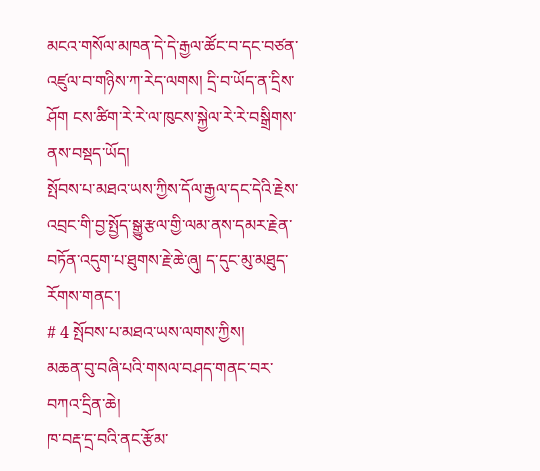མངའ་གསོལ་མཁན་དེ་དེ་རྒྱལ་ཚོང་བ་དང་བཙན་འཛུལ་བ་གཉིས་ཀ་རེད་ལགས། དྲི་བ་ཡོད་ན་དྲིས་ཤོག ངས་ཚིག་རེ་རེ་ལ་ཁུངས་སྐྱེལ་རེ་རེ་བསྒྲིགས་ནས་བསྡད་ཡོད།
སྤོབས་པ་མཐའ་ཡས་ཀྱིས་དོལ་རྒྱལ་དང་དེའི་རྗེས་འབྲང་གི་བྱ་སྤྱོད་སྒྱུ་རྩལ་གྱི་ལམ་ནས་དམར་རྗེན་བཏོན་འདུག་པ་ཐུགས་རྗེ་ཆེ་ཞུ། ད་དུང་མུ་མཐུད་རོགས་གནང་།
# 4 སྤོབས་པ་མཐའ་ཡས་ལགས་ཀྱིས།
མཆན་བུ་བཞི་པའི་གསལ་བཤད་གནང་བར་བཀའ་དྲིན་ཆེ།
ཁ་བརྡ་དྲ་བའི་ནང་རྩོམ་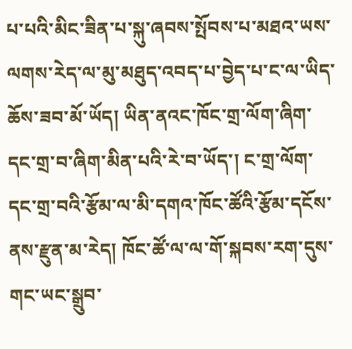པ་པའི་མིང་ཟིན་པ་སྐུ་ཞབས་སྤོབས་པ་མཐའ་ཡས་ལགས་རེད་ལ་མུ་མཐུད་འབད་པ་བྱེད་པ་ང་ལ་ཡིད་ཆོས་ཟབ་མོ་ཡོད། ཡིན་ནའང་ཁོང་གྲ་ལོག་ཞིག་དང་གྲ་བ་ཞིག་མིན་པའི་རེ་བ་ཡོད་། ང་གྲ་ལོག་དང་གྲ་བའི་རྩོམ་ལ་མི་དགའ་ཁོང་ཚོའི་རྩོམ་དངོས་ནས་རྫུན་མ་རེད། ཁོང་ཚོ་ལ་ལ་གོ་སྐབས་རག་དུས་གང་ཡང་སྒྲུབ་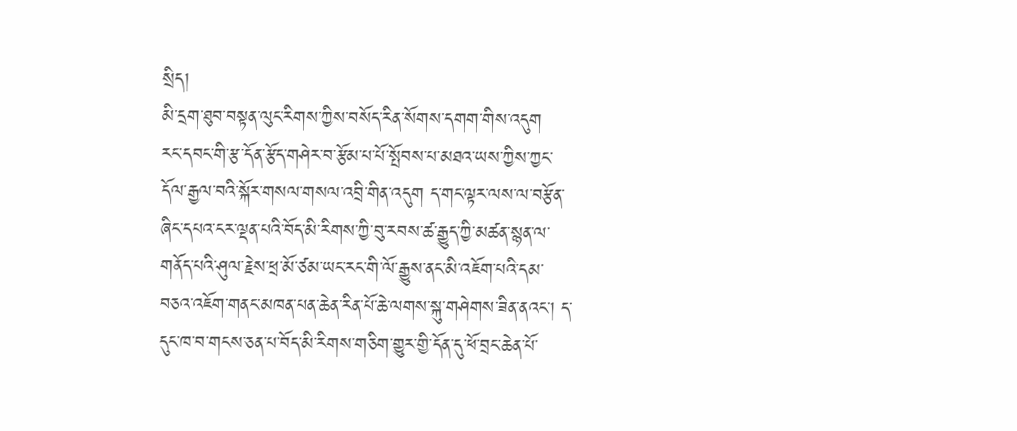སྲིད།
མི་དྲག་ཐུབ་བསྟན་ལུང་རིགས་ཀྱིས་བསོད་རིན་སོགས་དགག་གིས་འདུག
རང་དབང་གི་རྩ་དོན་རྩོད་གཤེར་བ་རྩོམ་པ་པོ་སྤོབས་པ་མཐའ་ཡས་ཀྱིས་ཀྱང་དོལ་རྒྱལ་བའི་སྐོར་གསལ་གསལ་འབྲི་གིན་འདུག ད་གང་ལྟར་ལས་ལ་བརྩོན་ཞིང་དཔའ་ངར་ལྡན་པའི་བོད་མི་རིགས་ཀྱི་བུ་རབས་ཚ་རྒྱུད་ཀྱི་མཚན་སྙན་ལ་གནོད་པའི་ཤུལ་རྗེས་ཕྲ་མོ་ཙམ་ཡང་རང་གི་ལོ་རྒྱུས་ནང་མི་འཇོག་པའི་དམ་བཅའ་འཇོག་གནང་མཁན་པན་ཆེན་རིན་པོ་ཆེ་ལགས་སྐུ་གཤེགས་ཟིན་ནའང་། ད་དུང་ཁ་བ་གངས་ཅན་པ་བོད་མི་རིགས་གཅིག་གྱུར་གྱི་དོན་དུ་ཕོ་བྲང་ཆེན་པོ་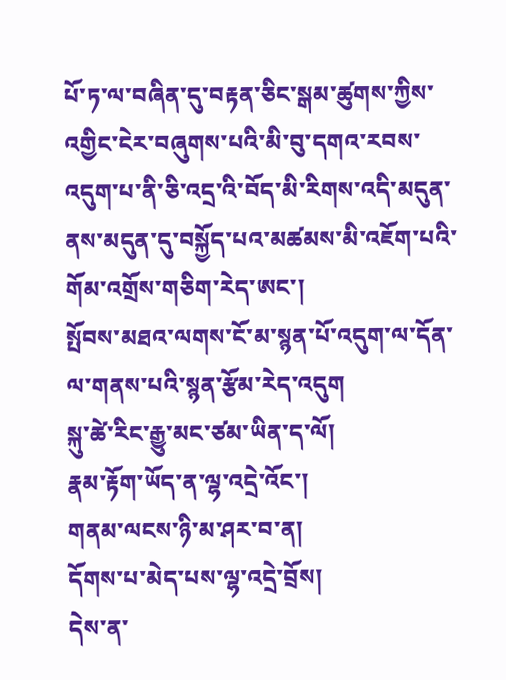པོ་ཏ་ལ་བཞིན་དུ་བརྟན་ཅིང་སྒམ་ཚུགས་ཀྱིས་འགྱིང་ངེར་བཞུགས་པའི་མི་བུ་དགའ་རབས་འདུག་པ་ནི་ཅི་འདྲ་འི་བོད་མི་རིགས་འདི་མདུན་ནས་མདུན་དུ་བསྐྱོད་པའ་མཚམས་མི་འཇོག་པའི་གོམ་འགྲོས་གཅིག་རེད་ཨང་།
སྤོབས་མཐའ་ལགས་ངོ་མ་སྙན་པོ་འདུག་ལ་དོན་ལ་གནས་པའི་སྙན་རྩོམ་རེད་འདུག
སྐུ་ཚེ་རིང་རྒྱུ་མང་ཙམ་ཡིན་ད་ལོ།
རྣམ་རྟོག་ཡོད་ན་ལྷ་འདྲེ་འོང་།
གནམ་ལངས་ཉི་མ་ཤར་བ་ན།
དོགས་པ་མེད་པས་ལྷ་འདྲེ་བྲོས།
དེས་ན་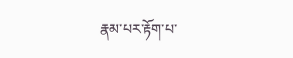རྣམ་པར་རྟོག་པ་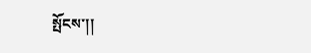སྤོངས་།།